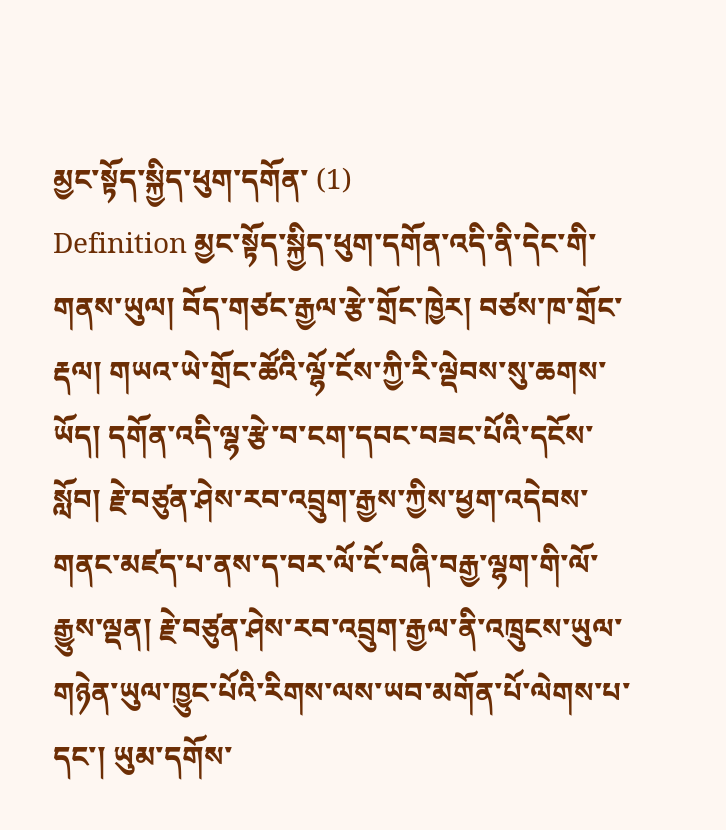མྱང་སྟོད་སྐྱིད་ཕུག་དགོན་ (1)
Definition མྱང་སྟོད་སྐྱིད་ཕུག་དགོན་འདི་ནི་དེང་གི་གནས་ཡུལ། བོད་གཙང་རྒྱལ་རྩེ་གྲོང་ཁྱེར། བཙས་ཁ་གྲོང་རྡལ། གཡའ་ཡེ་གྲོང་ཚོའི་ལྷོ་ངོས་ཀྱི་རི་ལྡེབས་སུ་ཆགས་ཡོད། དགོན་འདི་ལྷ་རྩེ་བ་ངག་དབང་བཟང་པོའི་དངོས་སློབ། རྗེ་བཙུན་ཤེས་རབ་འབྲུག་རྒྱས་ཀྱིས་ཕྱག་འདེབས་གནང་མཛད་པ་ནས་ད་བར་ལོ་ངོ་བཞི་བརྒྱ་ལྷག་གི་ལོ་རྒྱུས་ལྡན། རྗེ་བཙུན་ཤེས་རབ་འབྲུག་རྒྱལ་ནི་འཁྲུངས་ཡུལ་གཉེན་ཡུལ་ཁྱུང་པོའི་རིགས་ལས་ཡབ་མགོན་པོ་ལེགས་པ་དང་། ཡུམ་དགོས་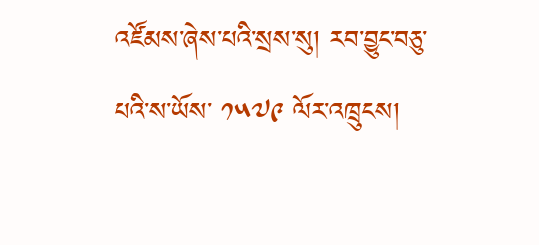འཛོམས་ཞེས་པའི་སྲས་སུ། རབ་བྱུང་བཅུ་པའི་ས་ཡོས་ ༡༥༧༩ ལོར་འཁྲུངས།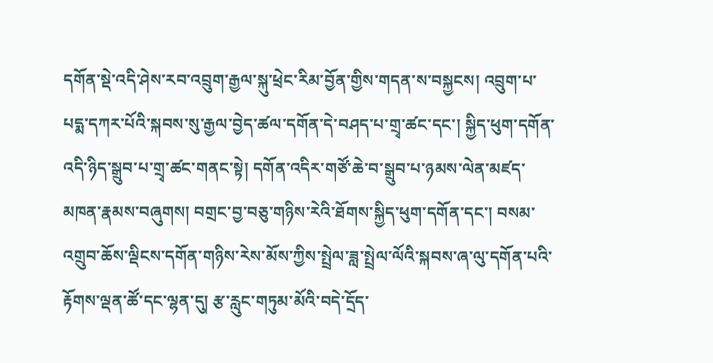དགོན་སྡེ་འདི་ཤེས་རབ་འབྲུག་རྒྱལ་སྐུ་ཕྲེང་རིམ་བྱོན་གྱིས་གདན་ས་བསྐྱངས། འབྲུག་པ་པདྨ་དཀར་པོའི་སྐབས་སུ་རྒྱལ་བྱེད་ཚལ་དགོན་དེ་བཤད་པ་གྲྭ་ཚང་དང་། སྐྱིད་ཕུག་དགོན་འདི་ཉིད་སྒྲུབ་པ་གྲྭ་ཚང་གནང་སྟེ། དགོན་འདིར་གཙོ་ཆེ་བ་སྒྲུབ་པ་ཉམས་ལེན་མཛད་མཁན་རྣམས་བཞུགས། བགྲང་བྱ་བཅུ་གཉིས་རེའི་ཐོགས་སྐྱིད་ཕུག་དགོན་དང་། བསམ་འགྲུབ་ཆོས་ལྡིངས་དགོན་གཉིས་རེས་མོས་ཀྱིས་སྤྲེལ་ཟླ་སྤྲེལ་ལོའི་སྐབས་ཞ་ལུ་དགོན་པའི་རྟོགས་ལྡན་ཚོ་དང་ལྷན་དུ། རྩ་རླུང་གཏུམ་མོའི་བདེ་དྲོད་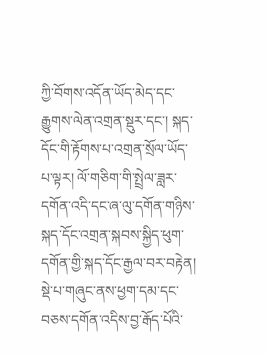ཀྱི་བོགས་འདོན་ཡོད་མེད་དང་རྒྱུགས་ལེན་འགྲན་སྡུར་དང་། སྐད་དོང་གི་རྟོགས་པ་འགྲན་སྲོལ་ཡོད་པ་ལྟར། ལོ་གཅིག་གི་སྤྲེལ་ཟླར་དགོན་འདི་དང་ཞ་ལུ་དགོན་གཉིས་སྐད་དོང་འགྲན་སྐབས་སྐྱིད་ཕུག་དགོན་གྱི་སྐད་དོང་རྒྱལ་བར་བརྟེན། སྡེ་པ་གཞུང་ནས་ཕྱག་དམ་དང་བཅས་དགོན་འདིས་བྱ་རྒོད་པོའི་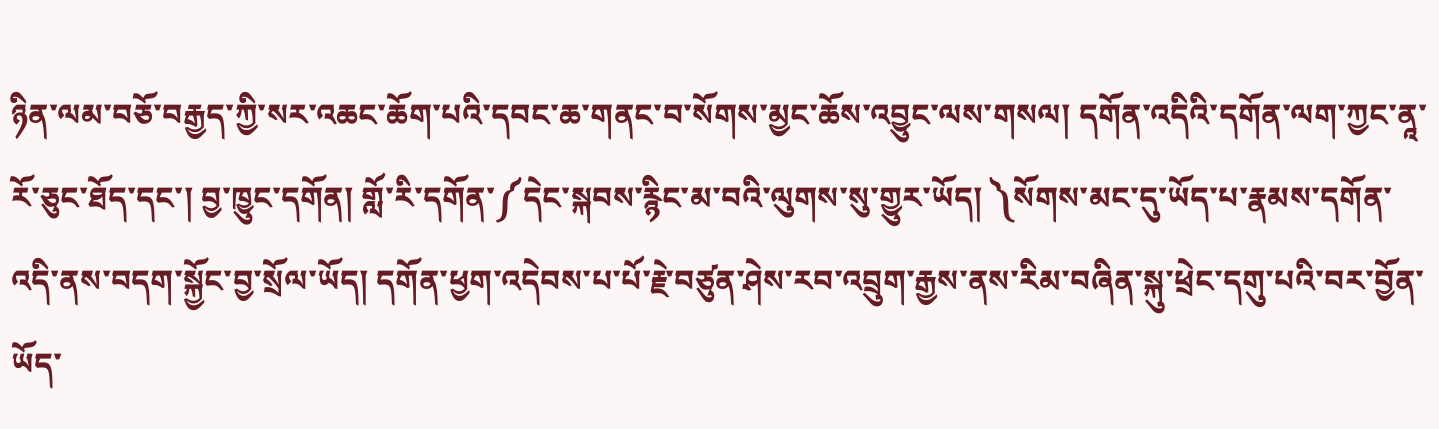ཉིན་ལམ་བཅོ་བརྒྱད་ཀྱི་སར་འཆང་ཆོག་པའི་དབང་ཆ་གནང་བ་སོགས་མྱང་ཆོས་འབྱུང་ལས་གསལ། དགོན་འདིའི་དགོན་ལག་ཀྱང་ནཱ་རོ་ཅུང་ཐོད་དང་། བྱ་ཁྱུང་དགོན། གློ་རི་དགོན་༼དེང་སྐབས་རྙིང་མ་བའི་ལུགས་སུ་གྱུར་ཡོད། ༽སོགས་མང་དུ་ཡོད་པ་རྣམས་དགོན་འདི་ནས་བདག་སྐྱོང་བྱ་སྲོལ་ཡོད། དགོན་ཕྱག་འདེབས་པ་པོ་རྗེ་བཙུན་ཤེས་རབ་འབྲུག་རྒྱས་ནས་རིམ་བཞིན་སྐུ་ཕྲེང་དགུ་པའི་བར་བྱོན་ཡོད་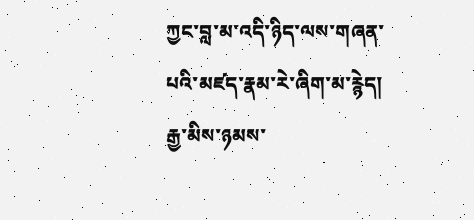ཀྱང་བླ་མ་འདི་ཉིད་ལས་གཞན་པའི་མཛད་རྣམ་རེ་ཞིག་མ་རྙེད། རྒྱ་མིས་ཉམས་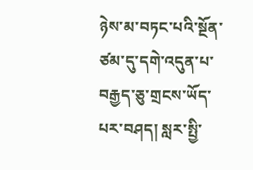ཉེས་མ་བཏང་པའི་སྔོན་ཙམ་དུ་དགེ་འདུན་པ་བརྒྱད་ཅུ་གྲངས་ཡོད་པར་བཤད། སླར་སྤྱི་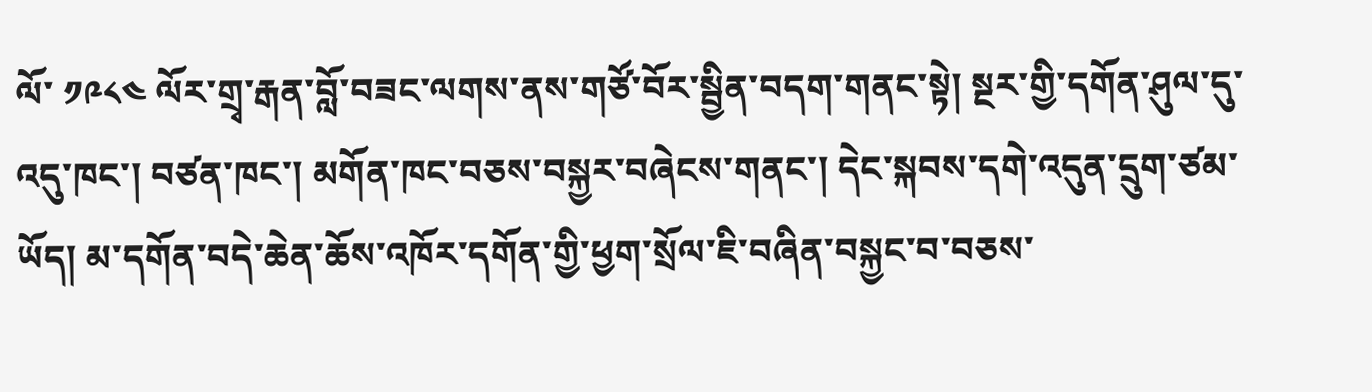ལོ་ ༡༩༨༤ ལོར་གྲྭ་རྒན་བློ་བཟང་ལགས་ནས་གཙོ་བོར་སྦྱིན་བདག་གནང་སྟེ། སྔར་གྱི་དགོན་ཤུལ་དུ་འདུ་ཁང་། བཙན་ཁང་། མགོན་ཁང་བཅས་བསྐྱར་བཞེངས་གནང་། དེང་སྐབས་དགེ་འདུན་དྲུག་ཙམ་ཡོད། མ་དགོན་བདེ་ཆེན་ཆོས་འཁོར་དགོན་གྱི་ཕྱག་སྲོལ་ཇི་བཞིན་བསྐྱང་བ་བཅས་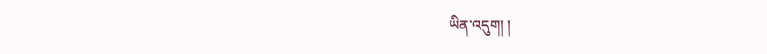ཡིན་འདུག། །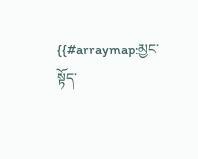{{#arraymap:མྱང་སྟོད་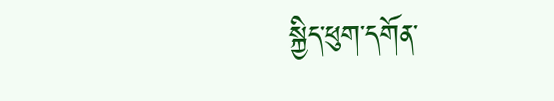སྐྱིད་ཕུག་དགོན་